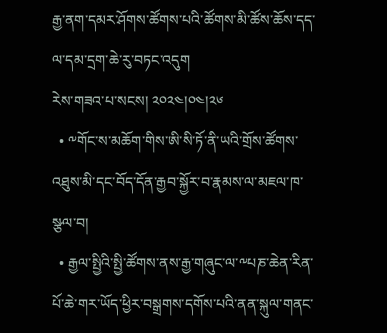རྒྱ་ནག་དམར་ཤོགས་ཚོགས་པའི་ཚོགས་མི་ཚོས་ཆོས་དད་ལ་དམ་དྲག་ཆེ་རུ་བཏང་འདུག
རེས་གཟའ་པ་སངས། ༢༠༢༤།༠༤།༢༦
  • ༸གོང་ས་མཆོག་གིས་ཨི་སི་ཏོ་ནི་ཡའི་གྲོས་ཚོགས་འཐུས་མི་དང་བོད་དོན་རྒྱབ་སྐྱོར་བ་རྣམས་ལ་མཇལ་ཁ་སྩལ་བ།
  • རྒྱལ་སྤྱིའི་སྤྱི་ཚོགས་ནས་རྒྱ་གཞུང་ལ་༸པཎ་ཆེན་རིན་པོ་ཆེ་གར་ཡོད་ཕྱིར་བསྒྲགས་དགོས་པའི་ནན་སྐུལ་གནང་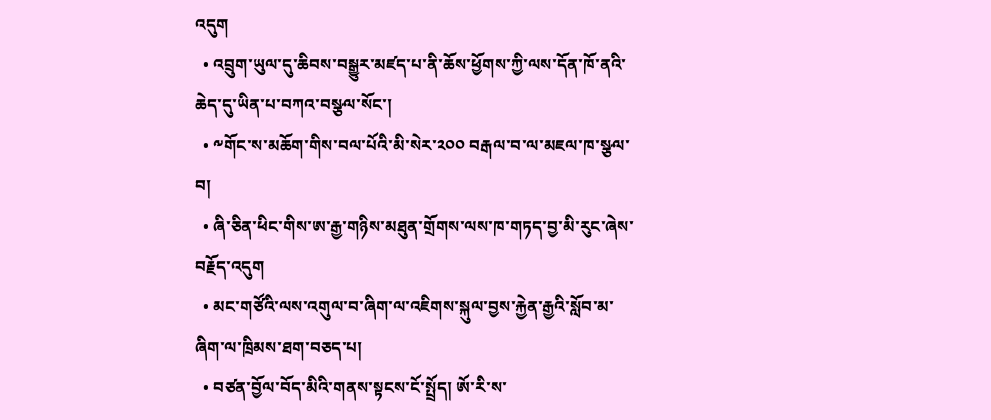འདུག
  • འབྲུག་ཡུལ་དུ་ཆིབས་བསྒྱུར་མཛད་པ་ནི་ཆོས་ཕྱོགས་ཀྱི་ལས་དོན་ཁོ་ནའི་ཆེད་དུ་ཡིན་པ་བཀའ་བསྩལ་སོང་།
  • ༸གོང་ས་མཆོག་གིས་བལ་པོའི་མི་སེར་༢༠༠ བརྒལ་བ་ལ་མཇལ་ཁ་སྩལ་བ།
  • ཞི་ཅིན་ཕིང་གིས་ཨ་རྒྱ་གཉིས་མཐུན་གྲོགས་ལས་ཁ་གཏད་བྱ་མི་རུང་ཞེས་བརྗོད་འདུག
  • མང་གཙོའི་ལས་འགུལ་བ་ཞིག་ལ་འཇིགས་སྐུལ་བྱས་རྐྱེན་རྒྱའི་སློབ་མ་ཞིག་ལ་ཁྲིམས་ཐག་བཅད་པ།
  • བཙན་བྱོལ་བོད་མིའི་གནས་སྟངས་ངོ་སྤྲོད། ཨོ་རི་ས་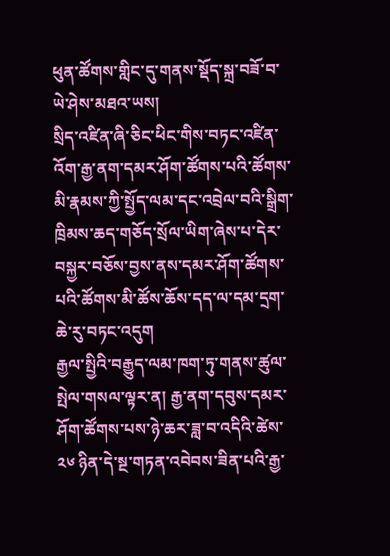ཕུན་ཚོགས་གླིང་དུ་གནས་སྡོད་སྐྲ་བཟོ་བ་ཡེ་ཤེས་མཐའ་ཡས།
སྲིད་འཛིན་ཞི་ཅིང་ཕིང་གིས་བཏང་འཛིན་འོག་རྒྱ་ནག་དམར་ཤོག་ཚོགས་པའི་ཚོགས་མི་རྣམས་ཀྱི་སྤྱོད་ལམ་དང་འབྲེལ་བའི་སྒྲིག་ཁྲིམས་ཆད་གཅོད་སྲོལ་ཡིག་ཞེས་པ་དེར་བསྐྱར་བཅོས་བྱས་ནས་དམར་ཤོག་ཚོགས་པའི་ཚོགས་མི་ཚོས་ཆོས་དད་ལ་དམ་དྲག་ཆེ་རུ་བཏང་འདུག
རྒྱལ་སྤྱིའི་བརྒྱུད་ལམ་ཁག་ཏུ་གནས་ཚུལ་སྤེལ་གསལ་ལྟར་ན། རྒྱ་ནག་དབུས་དམར་ཤོག་ཚོགས་པས་ཉེ་ཆར་ཟླ་བ་འདིའི་ཚེས་ ༢༦ ཉིན་དེ་སྔ་གཏན་འབེབས་ཟིན་པའི་རྒྱ་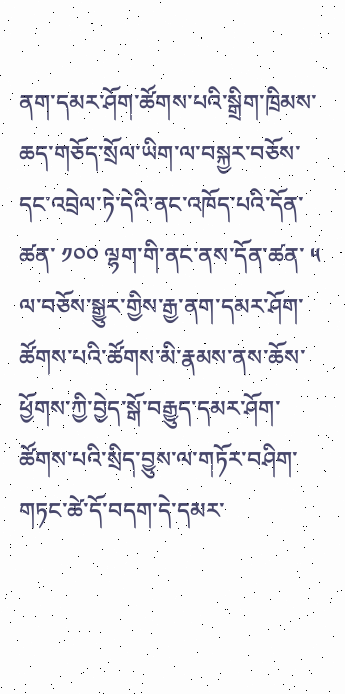ནག་དམར་ཤོག་ཚོགས་པའི་སྒྲིག་ཁྲིམས་ཆད་གཅོད་སྲོལ་ཡིག་ལ་བསྐྱར་བཅོས་དང་འབྲེལ་ཏེ་དེའི་ནང་འཁོད་པའི་དོན་ཚན་ ༡༠༠ ལྷག་གི་ནང་ནས་དོན་ཚན་ ༥ ལ་བཅོས་སྒྱུར་གྱིས་རྒྱ་ནག་དམར་ཤོག་ཚོགས་པའི་ཚོགས་མི་རྣམས་ནས་ཆོས་ཕྱོགས་ཀྱི་བྱེད་སྒོ་བརྒྱུད་དམར་ཤོག་ཚོགས་པའི་སྲིད་བྱུས་ལ་གཏོར་བཤིག་གཏང་ཚེ་དོ་བདག་དེ་དམར་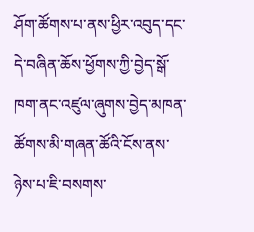ཤོག་ཚོགས་པ་ནས་ཕྱིར་འབུད་དང་དེ་བཞིན་ཆོས་ཕྱོགས་ཀྱི་བྱེད་སྒོ་ཁག་ནང་འཛུལ་ཞུགས་བྱེད་མཁན་ཚོགས་མི་གཞན་ཚོའི་ངོས་ནས་ཉེས་པ་ཇི་བསགས་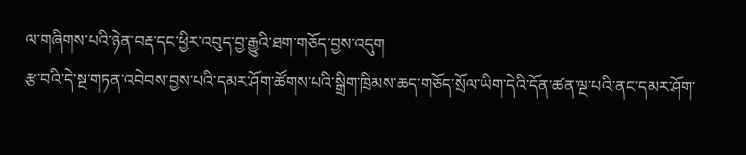ལ་གཞིགས་པའི་ཉེན་བརྡ་དང་ཕྱིར་འབུད་བྱ་རྒྱུའི་ཐག་གཅོད་བྱས་འདུག
རྩ་བའི་དེ་སྔ་གཏན་འབེབས་བྱས་པའི་དམར་ཤོག་ཚོགས་པའི་སྒྲིག་ཁྲིམས་ཆད་གཅོད་སྲོལ་ཡིག་དེའི་དོན་ཚན་ལྔ་པའི་ནང་དམར་ཤོག་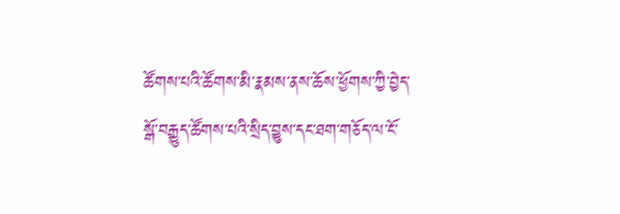ཚོགས་པའི་ཚོགས་མི་རྣམས་ནས་ཆོས་ཕྱོགས་ཀྱི་བྱེད་སྒོ་བརྒྱུད་ཚོགས་པའི་སྲིད་བྱུས་དང་ཐག་གཅོད་ལ་ངོ་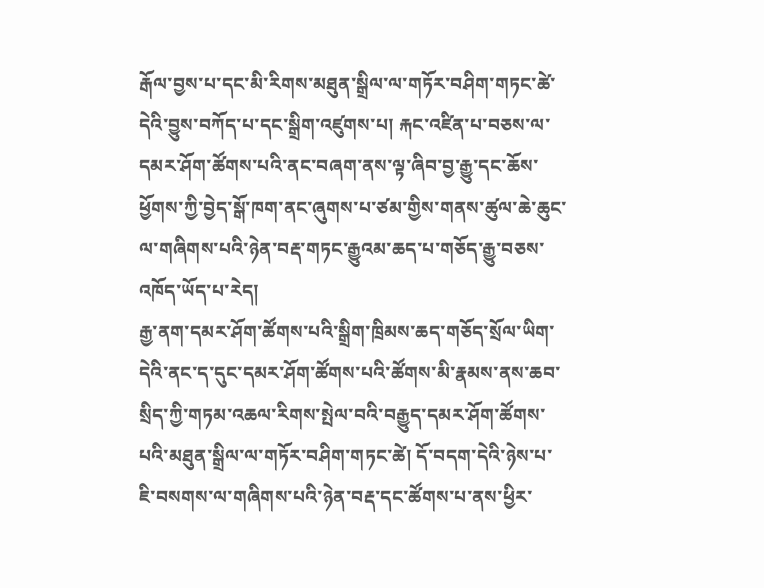རྒོལ་བྱས་པ་དང་མི་རིགས་མཐུན་སྒྲིལ་ལ་གཏོར་བཤིག་གཏང་ཚེ་དེའི་བྱུས་བཀོད་པ་དང་སྒྲིག་འཛུགས་པ། རྐང་འཛིན་པ་བཅས་ལ་དམར་ཤོག་ཚོགས་པའི་ནང་བཞག་ནས་ལྟ་ཞིབ་བྱ་རྒྱུ་དང་ཆོས་ཕྱོགས་ཀྱི་བྱེད་སྒོ་ཁག་ནང་ཞུགས་པ་ཙམ་གྱིས་གནས་ཚུལ་ཆེ་ཆུང་ལ་གཞིགས་པའི་ཉེན་བརྡ་གཏང་རྒྱུའམ་ཆད་པ་གཅོད་རྒྱུ་བཅས་འཁོད་ཡོད་པ་རེད།
རྒྱ་ནག་དམར་ཤོག་ཚོགས་པའི་སྒྲིག་ཁྲིམས་ཆད་གཅོད་སྲོལ་ཡིག་དེའི་ནང་ད་དུང་དམར་ཤོག་ཚོགས་པའི་ཚོགས་མི་རྣམས་ནས་ཆབ་སྲིད་ཀྱི་གཏམ་འཆལ་རིགས་སྤེལ་བའི་བརྒྱུད་དམར་ཤོག་ཚོགས་པའི་མཐུན་སྒྲིལ་ལ་གཏོར་བཤིག་གཏང་ཚེ། དོ་བདག་དེའི་ཉེས་པ་ཇི་བསགས་ལ་གཞིགས་པའི་ཉེན་བརྡ་དང་ཚོགས་པ་ནས་ཕྱིར་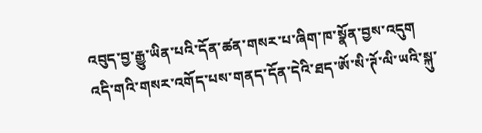འབུད་བྱ་རྒྱུ་ཡིན་པའི་དོན་ཚན་གསར་པ་ཞིག་ཁ་སྣོན་བྱས་འདུག
འདི་གའི་གསར་འགོད་པས་གནད་དོན་དེའི་ཐད་ཨོ་སི་ཊོ་ལི་ཡའི་སྐུ་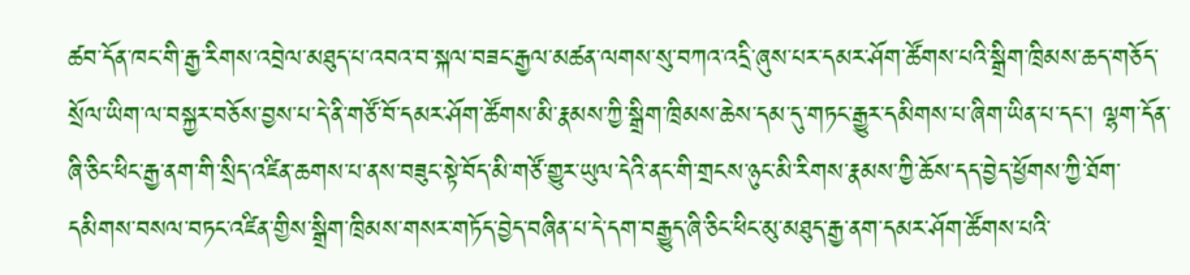ཚབ་དོན་ཁང་གི་རྒྱ་རིགས་འབྲེལ་མཐུད་པ་འབའ་བ་སྐལ་བཟང་རྒྱལ་མཚན་ལགས་སུ་བཀའ་འདྲི་ཞུས་པར་དམར་ཤོག་ཚོགས་པའི་སྒྲིག་ཁྲིམས་ཆད་གཅོད་སྲོལ་ཡིག་ལ་བསྐྱར་བཅོས་བྱས་པ་དེ་ནི་གཙོ་བོ་དམར་ཤོག་ཚོགས་མི་རྣམས་ཀྱི་སྒྲིག་ཁྲིམས་ཆེས་དམ་དུ་གཏང་རྒྱུར་དམིགས་པ་ཞིག་ཡིན་པ་དང་། ལྷག་དོན་ཞི་ཅིང་ཕིང་རྒྱ་ནག་གི་སྲིད་འཛིན་ཆགས་པ་ནས་བཟུང་སྟེ་བོད་མི་གཙོ་གྱུར་ཡུལ་དེའི་ནང་གི་གྲངས་ཉུང་མི་རིགས་རྣམས་ཀྱི་ཆོས་དད་བྱེད་ཕྱོགས་ཀྱི་ཐོག་དམིགས་བསལ་བཏང་འཛིན་གྱིས་སྒྲིག་ཁྲིམས་གསར་གཏོད་བྱེད་བཞིན་པ་དེ་དག་བརྒྱུད་ཞི་ཅིང་ཕིང་མུ་མཐུད་རྒྱ་ནག་དམར་ཤོག་ཚོགས་པའི་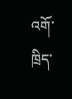འགོ་ཁྲིད་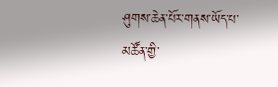ཤུགས་ཆེན་པོར་གནས་ཡོད་པ་མཚོན་གྱི་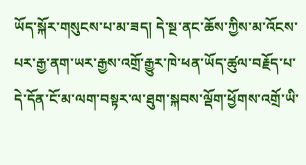ཡོད་སྐོར་གསུངས་པ་མ་ཟད། དེ་སྔ་ནང་ཆོས་ཀྱིས་མ་འོངས་པར་རྒྱ་ནག་ཡར་རྒྱས་འགྲོ་རྒྱུར་ཁེ་ཕན་ཡོད་ཚུལ་བརྗོད་པ་དེ་དོན་ངོ་མ་ལག་བསྟར་ལ་ཐུག་སྐབས་ལྡོག་ཕྱོགས་འགྲོ་ཡི་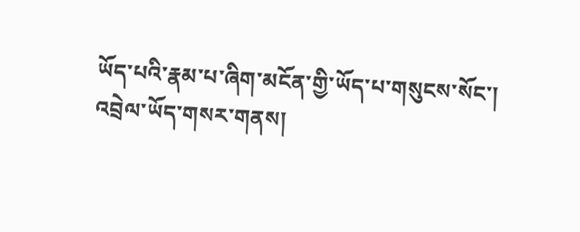ཡོད་པའི་རྣམ་པ་ཞིག་མངོན་གྱི་ཡོད་པ་གསུངས་སོང་།
འབྲེལ་ཡོད་གསར་གནས།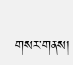གསར་གནས།